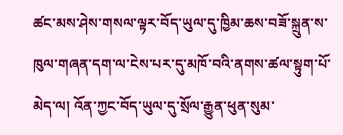ཚང་མས་ཤེས་གསལ་ལྟར་བོད་ཡུལ་དུ་ཁྱིམ་ཆས་བཟོ་སྐྲུན་ས་ཁུལ་གཞན་དག་ལ་ངེས་པར་དུ་མཁོ་བའི་ནགས་ཚལ་སྟུག་པོ་མེད་ལ། འོན་ཀྱང་བོད་ཡུལ་དུ་སྲོལ་རྒྱུན་ཕུན་སུམ་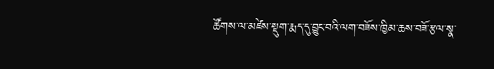ཚོགས་ལ་མཛེས་སྡུག་རྨད་དུ་བྱུང་བའི་ལག་བཟོས་ཁྱིམ་ཆས་བཟོ་རྩལ་སྣ་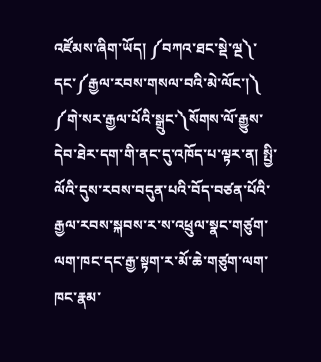འཛོམས་ཞིག་ཡོད། ༼བཀའ་ཐང་སྡེ་ལྔ༽་དང་༼རྒྱལ་རབས་གསལ་བའི་མེ་ལོང་།༽ ༼གེ་སར་རྒྱལ་པོའི་སྒྲུང་༽སོགས་ལོ་རྒྱུས་དེབ་ཐེར་དག་གི་ནང་དུ་འཁོད་པ་ལྟར་ན། སྤྱི་ལོའི་དུས་རབས་བདུན་པའི་བོད་བཙན་པོའི་རྒྱལ་རབས་སྐབས་ར་ས་འཕྲུལ་སྣང་གཙུག་ལག་ཁང་དང་རྒྱ་སྟག་ར་མོ་ཆེ་གཙུག་ལག་ཁང་རྣམ་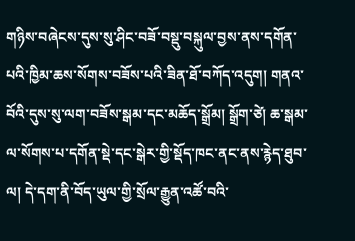གཉིས་བཞེངས་དུས་སུ་ཤིང་བཟོ་བསྡུ་བསྐུལ་བྱས་ནས་དགོན་པའི་ཁྱིམ་ཆས་སོགས་བཟོས་པའི་ཟིན་ཐོ་བཀོད་འདུག། གནའ་བོའི་དུས་སུ་ལག་བཟོས་སྒམ་དང་མཆོད་སྒྲོམ། སྒྲོག་ཙེ། ཆ་སྒམ་ལ་སོགས་པ་དགོན་སྡེ་དང་སྒེར་གྱི་སྡོད་ཁང་ནང་ནས་རྙེད་ཐུབ་ལ། དེ་དག་ནི་བོད་ཡུལ་གྱི་སྲོལ་རྒྱུན་འཚོ་བའི་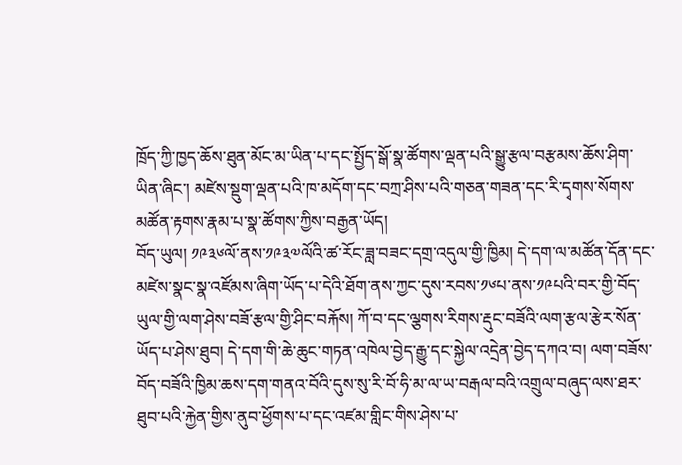ཁྲོད་ཀྱི་ཁྱད་ཆོས་ཐུན་མོང་མ་ཡིན་པ་དང་སྤྱོད་སྒོ་སྣ་ཚོགས་ལྡན་པའི་སྒྱུ་རྩལ་བརྩམས་ཆོས་ཤིག་ཡིན་ཞིང་། མཛེས་སྡུག་ལྡན་པའི་ཁ་མདོག་དང་བཀྲ་ཤིས་པའི་གཅན་གཟན་དང་རི་དྭགས་སོགས་མཚོན་རྟགས་རྣམ་པ་སྣ་ཚོགས་ཀྱིས་བརྒྱན་ཡོད།
བོད་ཡུལ། ༡༩༣༦ལོ་ནས་༡༩༣༧ལོའི་ཚ་རོང་ཟླ་བཟང་དགྲ་འདུལ་གྱི་ཁྱིམ། དེ་དག་ལ་མཚོན་དོན་དང་མཛེས་སྣང་སྣ་འཛོམས་ཞིག་ཡོད་པ་དེའི་ཐོག་ནས་ཀྱང་དུས་རབས་༡༦པ་ནས་༡༩པའི་བར་གྱི་བོད་ཡུལ་གྱི་ལག་ཤེས་བཟོ་རྩལ་གྱི་ཤིང་བརྐོས། ཀོ་བ་དང་ལྕགས་རིགས་རྡུང་བཟོའི་ལག་རྩལ་རྩེར་སོན་ཡོད་པ་ཤེས་ཐུབ། དེ་དག་གི་ཆེ་ཆུང་གཏན་འཁེལ་བྱེད་རྒྱུ་དང་སྐྱེལ་འདྲེན་བྱེད་དཀའ་བ། ལག་བཟོས་བོད་བཟོའི་ཁྱིམ་ཆས་དག་གནའ་བོའི་དུས་སུ་རི་བོ་ཧི་མ་ལ་ཡ་བརྒལ་བའི་འགྲུལ་བཞུད་ལས་ཐར་ཐུབ་པའི་རྐྱེན་གྱིས་ནུབ་ཕྱོགས་པ་དང་འཛམ་གླིང་གིས་ཤེས་པ་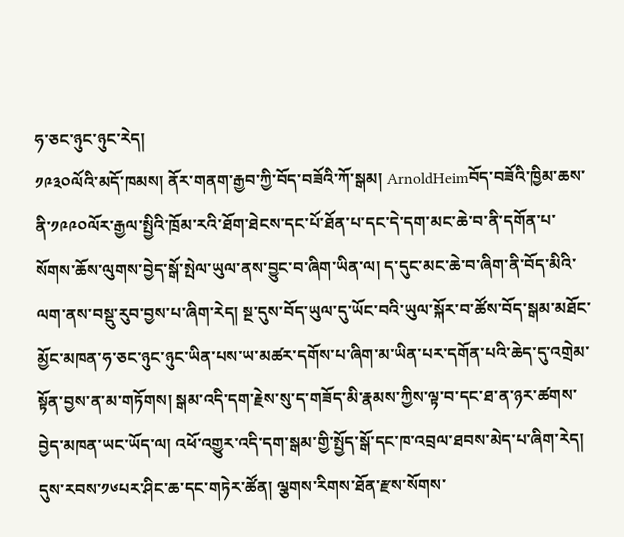ཧ་ཅང་ཉུང་ཉུང་རེད།
༡༩༣༠ལོའི་མདོ་ཁམས། ནོར་གནག་རྒྱབ་ཀྱི་བོད་བཟོའི་ཀོ་སྒམ། ArnoldHeimབོད་བཟོའི་ཁྱིམ་ཆས་ནི་༡༩༩༠ལོར་རྒྱལ་སྤྱིའི་ཁྲོམ་རའི་ཐོག་ཐེངས་དང་པོ་ཐོན་པ་དང་དེ་དག་མང་ཆེ་བ་ནི་དགོན་པ་སོགས་ཆོས་ལུགས་བྱེད་སྒོ་སྤེལ་ཡུལ་ནས་བྱུང་བ་ཞིག་ཡིན་ལ། ད་དུང་མང་ཆེ་བ་ཞིག་ནི་བོད་མིའི་ལག་ནས་བསྡུ་རུབ་བྱས་པ་ཞིག་རེད། སྔ་དུས་བོད་ཡུལ་དུ་ཡོང་བའི་ཡུལ་སྐོར་བ་ཚོས་བོད་སྒམ་མཐོང་མྱོང་མཁན་ཧ་ཅང་ཉུང་ཉུང་ཡིན་པས་ཡ་མཚར་དགོས་པ་ཞིག་མ་ཡིན་པར་དགོན་པའི་ཆེད་དུ་འགྲེམ་སྟོན་བྱས་ན་མ་གཏོགས། སྒམ་འདི་དག་རྗེས་སུ་ད་གཟོད་མི་རྣམས་ཀྱིས་ལྟ་བ་དང་ཐ་ན་ཉར་ཚགས་བྱེད་མཁན་ཡང་ཡོད་ལ། འཕོ་འགྱུར་འདི་དག་སྒམ་གྱི་སྤྱོད་སྒོ་དང་ཁ་འབྲལ་ཐབས་མེད་པ་ཞིག་རེད།
དུས་རབས་༡༦པར་ཤིང་ཆ་དང་གཏེར་ཚོན། ལྕགས་རིགས་ཐོན་རྫས་སོགས་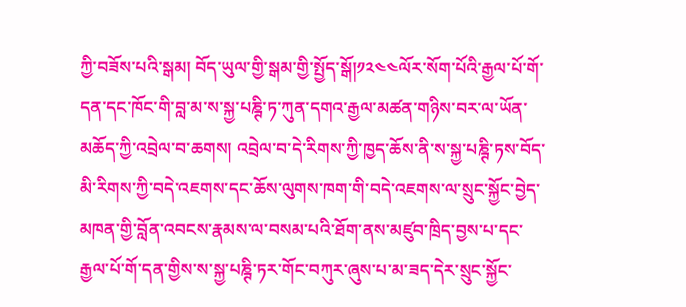ཀྱི་བཟོས་པའི་སྒམ། བོད་ཡུལ་གྱི་སྒམ་གྱི་སྤྱོད་སྒོ།༡༢༤༤ལོར་སོག་པོའི་རྒྱལ་པོ་གོ་དན་དང་ཁོང་གི་བླ་མ་ས་སྐྱ་པཎྚི་ཏ་ཀུན་དགའ་རྒྱལ་མཚན་གཉིས་བར་ལ་ཡོན་མཆོད་ཀྱི་འབྲེལ་བ་ཆགས། འབྲེལ་བ་དེ་རིགས་ཀྱི་ཁྱད་ཆོས་ནི་ས་སྐྱ་པཎྚི་ཏས་བོད་མི་རིགས་ཀྱི་བདེ་འཇགས་དང་ཆོས་ལུགས་ཁག་གི་བདེ་འཇགས་ལ་སྲུང་སྐྱོང་བྱེད་མཁན་གྱི་བློན་འབངས་རྣམས་ལ་བསམ་པའི་ཐོག་ནས་མཛུབ་ཁྲིད་བྱས་པ་དང་རྒྱལ་པོ་གོ་དན་གྱིས་ས་སྐྱ་པཎྚི་ཏར་གོང་བཀུར་ཞུས་པ་མ་ཟད་དེར་སྲུང་སྐྱོང་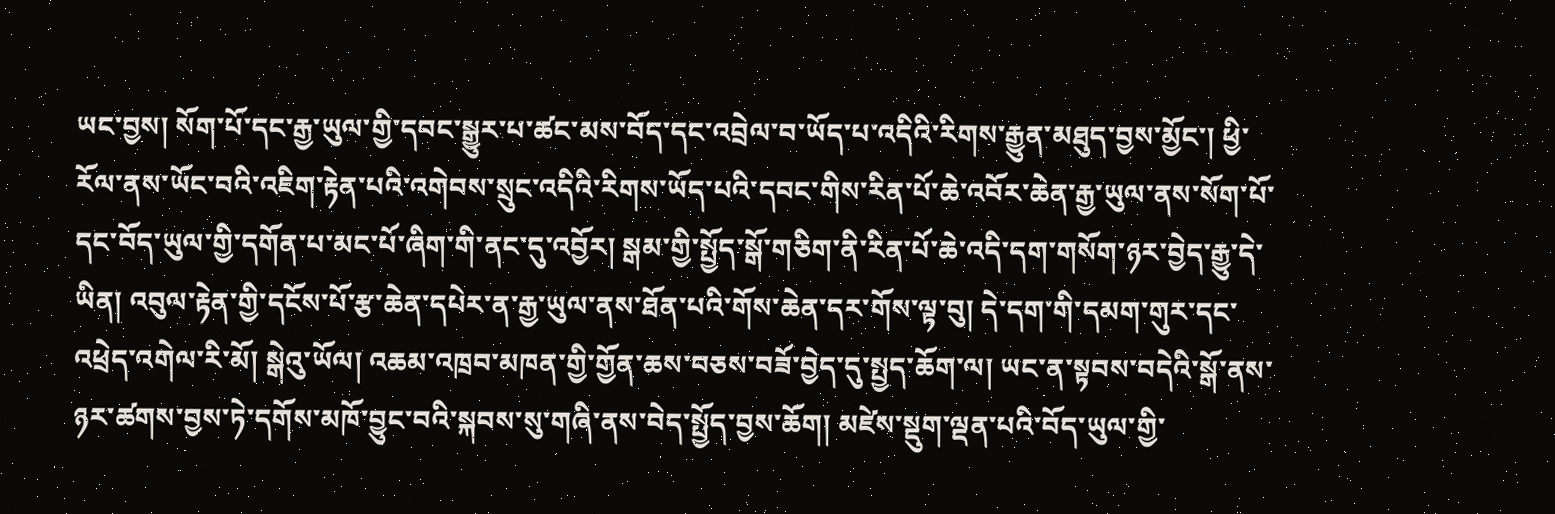ཡང་བྱས། སོག་པོ་དང་རྒྱ་ཡུལ་གྱི་དབང་སྒྱུར་པ་ཚང་མས་བོད་དང་འབྲེལ་བ་ཡོད་པ་འདིའི་རིགས་རྒྱུན་མཐུད་བྱས་མྱོང་། ཕྱི་རོལ་ནས་ཡོང་བའི་འཇིག་རྟེན་པའི་འགེབས་སྲུང་འདིའི་རིགས་ཡོད་པའི་དབང་གིས་རིན་པོ་ཆེ་འབོར་ཆེན་རྒྱ་ཡུལ་ནས་སོག་པོ་དང་བོད་ཡུལ་གྱི་དགོན་པ་མང་པོ་ཞིག་གི་ནང་དུ་འབྱོར། སྒམ་གྱི་སྤྱོད་སྒོ་གཅིག་ནི་རིན་པོ་ཆེ་འདི་དག་གསོག་ཉར་བྱེད་རྒྱུ་དེ་ཡིན། འབུལ་རྟེན་གྱི་དངོས་པོ་རྩ་ཆེན་དཔེར་ན་རྒྱ་ཡུལ་ནས་ཐོན་པའི་གོས་ཆེན་དར་གོས་ལྟ་བུ། དེ་དག་གི་དམག་གུར་དང་འཕྲེད་འགེལ་རི་མོ། སྒེའུ་ཡོལ། འཆམ་འཁྲབ་མཁན་གྱི་གྱོན་ཆས་བཅས་བཟོ་བྱེད་དུ་སྤྱད་ཆོག་ལ། ཡང་ན་སྟབས་བདེའི་སྒོ་ནས་ཉར་ཚགས་བྱས་ཏེ་དགོས་མཁོ་བྱུང་བའི་སྐབས་སུ་གཞི་ནས་བེད་སྤྱོད་བྱས་ཆོག། མཛེས་སྡུག་ལྡན་པའི་བོད་ཡུལ་གྱི་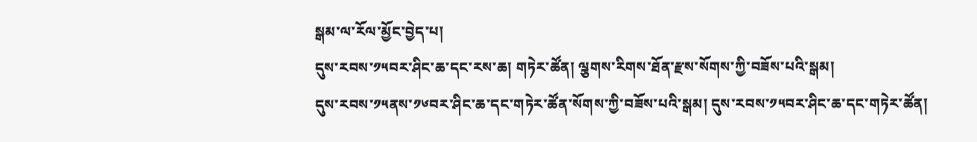སྒམ་ལ་རོལ་མྱོང་བྱེད་པ།
དུས་རབས་༡༥བར་ཤིང་ཆ་དང་རས་ཆ། གཏེར་ཚོན། ལྕགས་རིགས་ཐོན་རྫས་སོགས་ཀྱི་བཟོས་པའི་སྒམ།
དུས་རབས་༡༥ནས་༡༦བར་ཤིང་ཆ་དང་གཏེར་ཚོན་སོགས་ཀྱི་བཟོས་པའི་སྒམ། དུས་རབས་༡༥བར་ཤིང་ཆ་དང་གཏེར་ཚོན།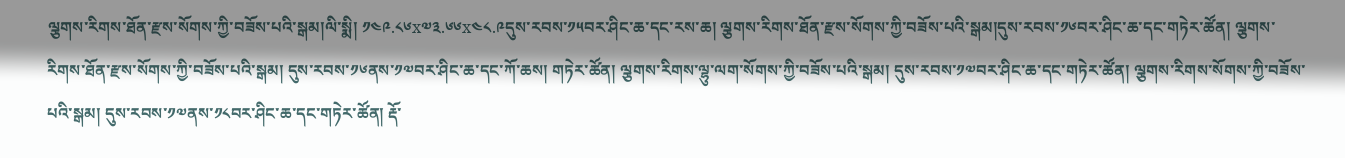ལྕགས་རིགས་ཐོན་རྫས་སོགས་ཀྱི་བཟོས་པའི་སྒམ།ལི་སྨི། ༡༤༩.༨༦x༧༣.༦༦x༤༨.༩དུས་རབས་༡༥བར་ཤིང་ཆ་དང་རས་ཆ། ལྕགས་རིགས་ཐོན་རྫས་སོགས་ཀྱི་བཟོས་པའི་སྒམ།དུས་རབས་༡༦བར་ཤིང་ཆ་དང་གཏེར་ཚོན། ལྕགས་རིགས་ཐོན་རྫས་སོགས་ཀྱི་བཟོས་པའི་སྒམ། དུས་རབས་༡༦ནས་༡༧བར་ཤིང་ཆ་དང་ཀོ་ཆས། གཏེར་ཚོན། ལྕགས་རིགས་ལྷུ་ལག་སོགས་ཀྱི་བཟོས་པའི་སྒམ། དུས་རབས་༡༧བར་ཤིང་ཆ་དང་གཏེར་ཚོན། ལྕགས་རིགས་སོགས་ཀྱི་བཟོས་པའི་སྒམ། དུས་རབས་༡༧ནས་༡༨བར་ཤིང་ཆ་དང་གཏེར་ཚོན། རྡོ་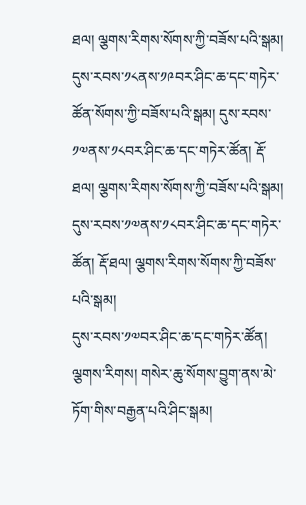ཐལ། ལྕགས་རིགས་སོགས་ཀྱི་བཟོས་པའི་སྒམ། དུས་རབས་༡༨ནས་༡༩བར་ཤིང་ཆ་དང་གཏེར་ཚོན་སོགས་ཀྱི་བཟོས་པའི་སྒམ། དུས་རབས་༡༧ནས་༡༨བར་ཤིང་ཆ་དང་གཏེར་ཚོན། རྡོ་ཐལ། ལྕགས་རིགས་སོགས་ཀྱི་བཟོས་པའི་སྒམ། དུས་རབས་༡༧ནས་༡༨བར་ཤིང་ཆ་དང་གཏེར་ཚོན། རྡོ་ཐལ། ལྕགས་རིགས་སོགས་ཀྱི་བཟོས་པའི་སྒམ།
དུས་རབས་༡༧བར་ཤིང་ཆ་དང་གཏེར་ཚོན། ལྕགས་རིགས། གསེར་ཆུ་སོགས་བྱུག་ནས་མེ་ཏོག་གིས་བརྒྱན་པའི་ཤིང་སྒམ།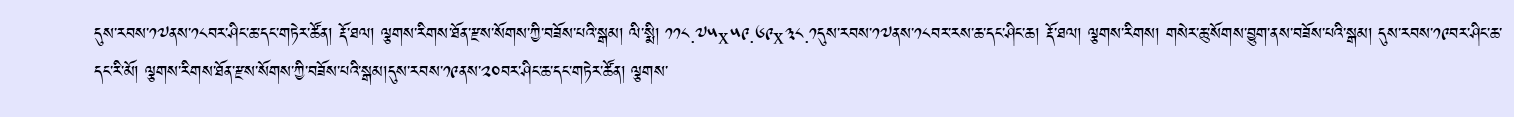དུས་རབས་༡༧ནས་༡༨བར་ཤིང་ཆ་དང་གཏེར་ཚོན། རྡོ་ཐལ། ལྕགས་རིགས་ཐོན་རྫས་སོགས་ཀྱི་བཟོས་པའི་སྒམ། ལི་སྨི། ༡༡༨.༧༥x༥༩.༦༩x༣༨.༡དུས་རབས་༡༧ནས་༡༨བར་རས་ཆ་དང་ཤིང་ཆ། རྡོ་ཐལ། ལྕགས་རིགས། གསེར་ཆུ་སོགས་བྱུག་ནས་བཟོས་པའི་སྒམ། དུས་རབས་༡༩བར་ཤིང་ཆ་དང་རི་མོ། ལྕགས་རིགས་ཐོན་རྫས་སོགས་ཀྱི་བཟོས་པའི་སྒམ།དུས་རབས་༡༩ནས་༢༠བར་ཤིང་ཆ་དང་གཏེར་ཚོན། ལྕགས་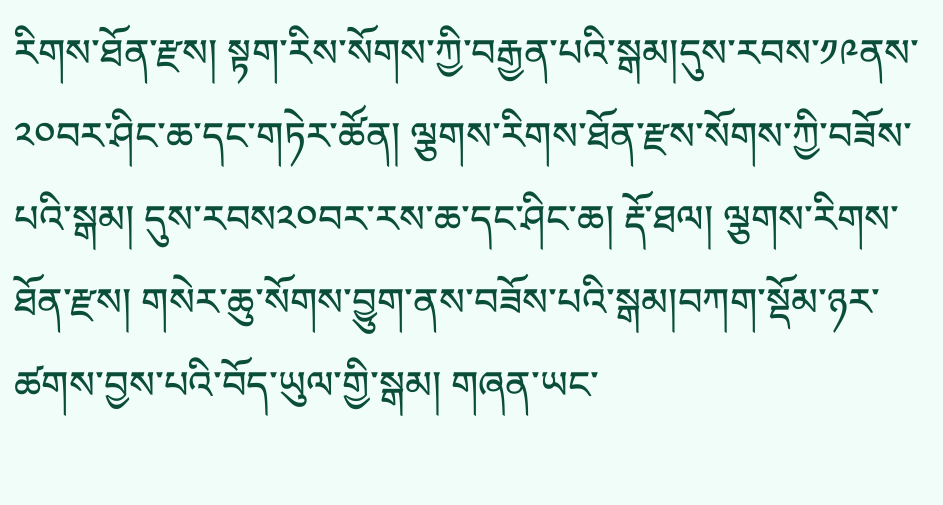རིགས་ཐོན་རྫས། སྟག་རིས་སོགས་ཀྱི་བརྒྱན་པའི་སྒམ།དུས་རབས་༡༩ནས་༢༠བར་ཤིང་ཆ་དང་གཏེར་ཚོན། ལྕགས་རིགས་ཐོན་རྫས་སོགས་ཀྱི་བཟོས་པའི་སྒམ། དུས་རབས༢༠བར་རས་ཆ་དང་ཤིང་ཆ། རྡོ་ཐལ། ལྕགས་རིགས་ཐོན་རྫས། གསེར་ཆུ་སོགས་བྱུག་ནས་བཟོས་པའི་སྒམ།བཀག་སྡོམ་ཉར་ཚགས་བྱས་པའི་བོད་ཡུལ་གྱི་སྒམ། གཞན་ཡང་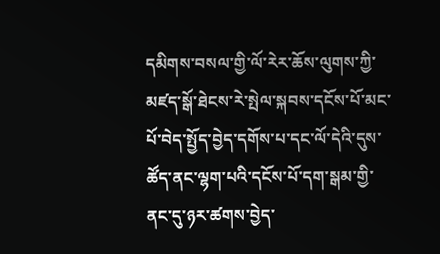དམིགས་བསལ་གྱི་ལོ་རེར་ཆོས་ལུགས་ཀྱི་མཛད་སྒོ་ཐེངས་རེ་སྤེལ་སྐབས་དངོས་པོ་མང་པོ་བེད་སྤྱོད་བྱེད་དགོས་པ་དང་ལོ་དེའི་དུས་ཚོད་ནང་ལྷག་པའི་དངོས་པོ་དག་སྒམ་གྱི་ནང་དུ་ཉར་ཚགས་བྱེད་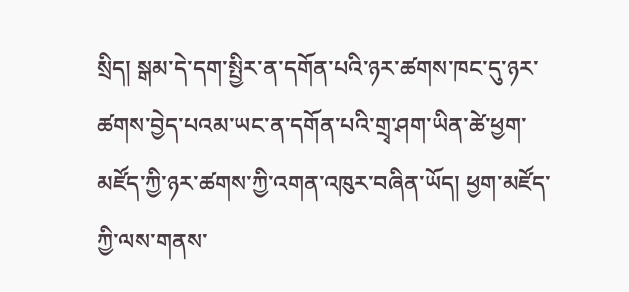སྲིད། སྒམ་དེ་དག་སྤྱིར་ན་དགོན་པའི་ཉར་ཚགས་ཁང་དུ་ཉར་ཚགས་བྱེད་པའམ་ཡང་ན་དགོན་པའི་གྲྭ་ཤག་ཡིན་ཚེ་ཕྱག་མཛོད་ཀྱི་ཉར་ཚགས་ཀྱི་འགན་འཁུར་བཞིན་ཡོད། ཕྱག་མཛོད་ཀྱི་ལས་གནས་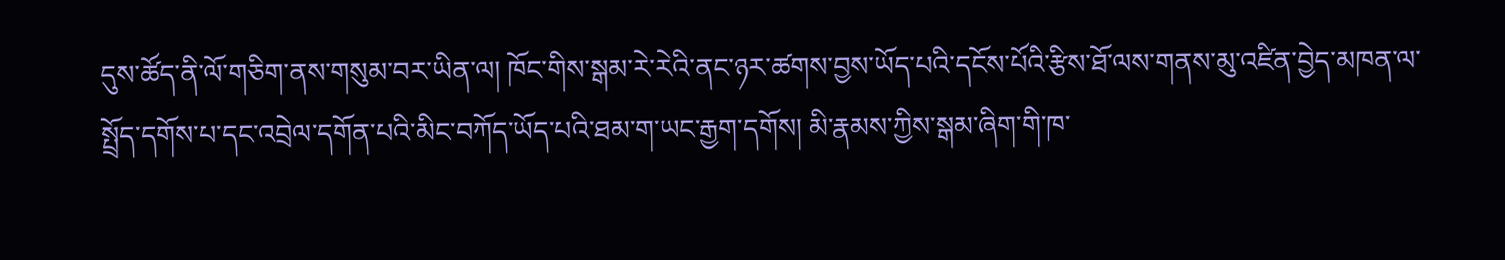དུས་ཚོད་ནི་ལོ་གཅིག་ནས་གསུམ་བར་ཡིན་ལ། ཁོང་གིས་སྒམ་རེ་རེའི་ནང་ཉར་ཚགས་བྱས་ཡོད་པའི་དངོས་པོའི་རྩིས་ཐོ་ལས་གནས་མུ་འཛིན་བྱེད་མཁན་ལ་སྤྲོད་དགོས་པ་དང་འབྲེལ་དགོན་པའི་མིང་བཀོད་ཡོད་པའི་ཐམ་ག་ཡང་རྒྱག་དགོས། མི་རྣམས་ཀྱིས་སྒམ་ཞིག་གི་ཁ་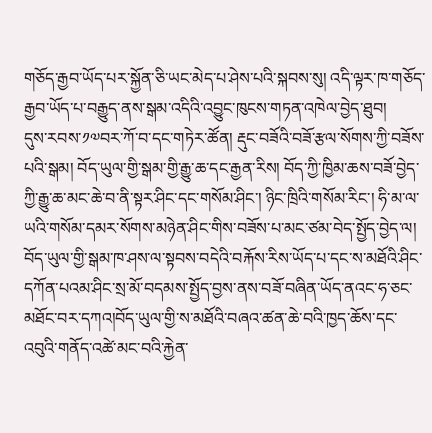གཅོད་རྒྱབ་ཡོད་པར་སྐྱོན་ཅི་ཡང་མེད་པ་ཤེས་པའི་སྐབས་སུ། འདི་ལྟར་ཁ་གཅོད་རྒྱབ་ཡོད་པ་བརྒྱུད་ནས་སྒམ་འདིའི་འབྱུང་ཁུངས་གཏན་འཁེལ་བྱེད་ཐུབ།
དུས་རབས་༡༧བར་ཀོ་བ་དང་གཏེར་ཚོན། རྡུང་བཟོའི་བཟོ་རྩལ་སོགས་ཀྱི་བཟོས་པའི་སྒམ། བོད་ཡུལ་གྱི་སྒམ་གྱི་རྒྱུ་ཆ་དང་རྒྱན་རིས། བོད་ཀྱི་ཁྱིམ་ཆས་བཟོ་བྱེད་ཀྱི་རྒྱུ་ཆ་མང་ཆེ་བ་ནི་སྟར་ཤིང་དང་གསོམ་ཤིང་། ཉིང་ཁྲིའི་གསོམ་རིང་། ཧི་མ་ལ་ཡའི་གསོམ་དམར་སོགས་མཉེན་ཤིང་གིས་བཟོས་པ་མང་ཙམ་བེད་སྤྱོད་བྱེད་ལ། བོད་ཡུལ་གྱི་སྒམ་ཁ་ཤས་ལ་སྟབས་བདེའི་བརྐོས་རིས་ཡོད་པ་དང་ས་མཐོའི་ཤིང་དཀོན་པའམ་ཤིང་སྲ་མོ་བདམས་སྤྱོད་བྱས་ནས་བཟོ་བཞིན་ཡོད་ནའང་ཧ་ཅང་མཐོང་བར་དཀའ།བོད་ཡུལ་གྱི་ས་མཐོའི་བཞའ་ཚན་ཆེ་བའི་ཁྱད་ཆོས་དང་འབུའི་གནོད་འཚེ་མང་བའི་རྐྱེན་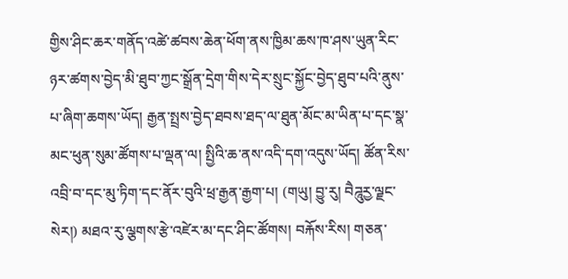གྱིས་ཤིང་ཆར་གནོད་འཚེ་ཚབས་ཆེན་ཕོག་ནས་ཁྱིམ་ཆས་ཁ་ཤས་ཡུན་རིང་ཉར་ཚགས་བྱེད་མི་ཐུབ་ཀྱང་སྒྲོན་དྲེག་གིས་དེར་སྲུང་སྐྱོང་བྱེད་ཐུབ་པའི་ནུས་པ་ཞིག་ཆགས་ཡོད། རྒྱན་སྤྲས་བྱེད་ཐབས་ཐད་ལ་ཐུན་མོང་མ་ཡིན་པ་དང་སྣ་མང་ཕུན་སུམ་ཚོགས་པ་ལྡན་ལ། སྤྱིའི་ཆ་ནས་འདི་དག་འདུས་ཡོད། ཚོན་རིས་འབྲི་བ་དང་མུ་ཏིག་དང་ནོར་བུའི་ཕྲ་རྒྱན་རྒྱག་པ། (གཡུ། བྱུ་རུ། བཻཌཱུརྱ་ལྗང་སེར།) མཐའ་རུ་ལྕགས་རྩེ་འཛེར་མ་དང་ཤིང་ཚོགས། བརྐོས་རིས། གཅན་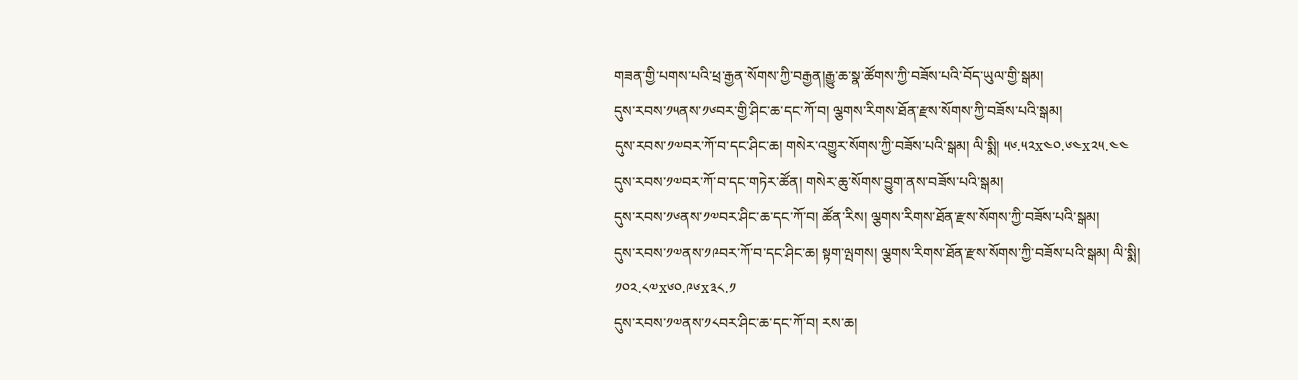གཟན་གྱི་པགས་པའི་ཕྲ་རྒྱན་སོགས་ཀྱི་བརྒྱན།རྒྱུ་ཆ་སྣ་ཚོགས་ཀྱི་བཟོས་པའི་བོད་ཡུལ་གྱི་སྒམ།
དུས་རབས་༡༥ནས་༡༦བར་གྱི་ཤིང་ཆ་དང་ཀོ་བ། ལྕགས་རིགས་ཐོན་རྫས་སོགས་ཀྱི་བཟོས་པའི་སྒམ།
དུས་རབས་༡༧བར་ཀོ་བ་དང་ཤིང་ཆ། གསེར་འགྱུར་སོགས་ཀྱི་བཟོས་པའི་སྒམ། ལི་སྨི། ༥༦.༥༢x༤༠.༦༤x༢༥.༤༤
དུས་རབས་༡༧བར་ཀོ་བ་དང་གཏེར་ཚོན། གསེར་ཆུ་སོགས་བྱུག་ནས་བཟོས་པའི་སྒམ།
དུས་རབས་༡༦ནས་༡༧བར་ཤིང་ཆ་དང་ཀོ་བ། ཚོན་རིས། ལྕགས་རིགས་ཐོན་རྫས་སོགས་ཀྱི་བཟོས་པའི་སྒམ།
དུས་རབས་༡༧ནས་༡༩བར་ཀོ་བ་དང་ཤིང་ཆ། སྟག་ལྤགས། ལྕགས་རིགས་ཐོན་རྫས་སོགས་ཀྱི་བཟོས་པའི་སྒམ། ལི་སྨི། ༡༠༢.༨༧x༦༠.༩༦x༣༨.༡
དུས་རབས་༡༧ནས་༡༨བར་ཤིང་ཆ་དང་ཀོ་བ། རས་ཆ།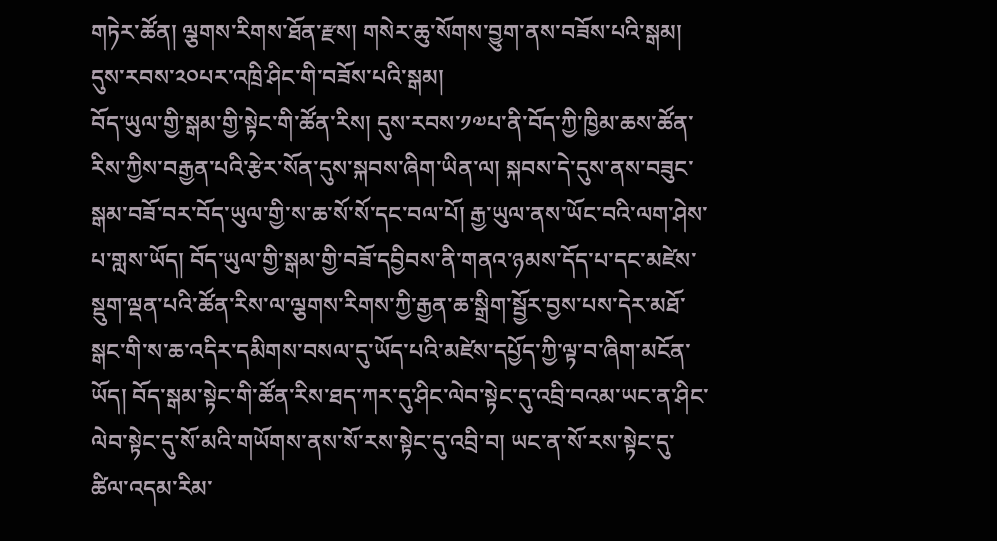གཏེར་ཚོན། ལྕགས་རིགས་ཐོན་རྫས། གསེར་ཆུ་སོགས་བྱུག་ནས་བཟོས་པའི་སྒམ།
དུས་རབས་༢༠པར་འཁྲི་ཤིང་གི་བཟོས་པའི་སྒམ།
བོད་ཡུལ་གྱི་སྒམ་གྱི་སྟེང་གི་ཚོན་རིས། དུས་རབས་༡༧པ་ནི་བོད་ཀྱི་ཁྱིམ་ཆས་ཚོན་རིས་ཀྱིས་བརྒྱན་པའི་རྩེར་སོན་དུས་སྐབས་ཞིག་ཡིན་ལ། སྐབས་དེ་དུས་ནས་བཟུང་སྒམ་བཟོ་བར་བོད་ཡུལ་གྱི་ས་ཆ་སོ་སོ་དང་བལ་པོ། རྒྱ་ཡུལ་ནས་ཡོང་བའི་ལག་ཤེས་པ་གླས་ཡོད། བོད་ཡུལ་གྱི་སྒམ་གྱི་བཟོ་དབྱིབས་ནི་གནའ་ཉམས་དོད་པ་དང་མཛེས་སྡུག་ལྡན་པའི་ཚོན་རིས་ལ་ལྕགས་རིགས་ཀྱི་རྒྱན་ཆ་སྒྲིག་སྦྱོར་བྱས་པས་དེར་མཐོ་སྒང་གི་ས་ཆ་འདིར་དམིགས་བསལ་དུ་ཡོད་པའི་མཛེས་དཔྱོད་ཀྱི་ལྟ་བ་ཞིག་མངོན་ཡོད། བོད་སྒམ་སྟེང་གི་ཚོན་རིས་ཐད་ཀར་དུ་ཤིང་ལེབ་སྟེང་དུ་འབྲི་བའམ་ཡང་ན་ཤིང་ལེབ་སྟེང་དུ་སོ་མའི་གཡོགས་ནས་སོ་རས་སྟེང་དུ་འབྲི་བ། ཡང་ན་སོ་རས་སྟེང་དུ་ཚིལ་འདམ་རིམ་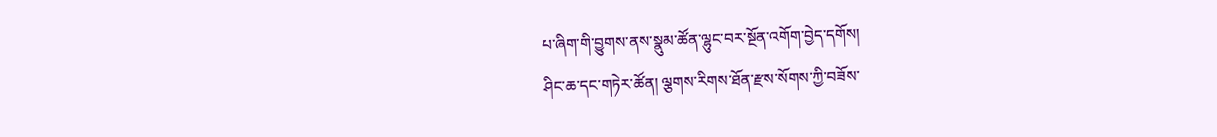པ་ཞིག་གི་བྱུགས་ནས་སྣུམ་ཚོན་ལྷུང་བར་སྔོན་འགོག་བྱེད་དགོས།
ཤིང་ཆ་དང་གཏེར་ཚོན། ལྕགས་རིགས་ཐོན་རྫས་སོགས་ཀྱི་བཟོས་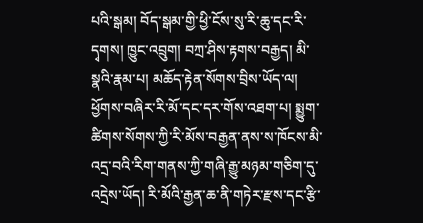པའི་སྒམ། བོད་སྒམ་གྱི་ཕྱི་ངོས་སུ་རི་ཆུ་དང་རི་དྭགས། ཁྱུང་འབྲུག། བཀྲ་ཤིས་རྟགས་བརྒྱད། མི་སྣའི་རྣམ་པ། མཆོད་རྟེན་སོགས་བྲིས་ཡོད་ལ། ཕྱོགས་བཞིར་རི་མོ་དང་དར་གོས་འཐག་པ། སྨྱུག་ཚིགས་སོགས་ཀྱི་རི་མོས་བརྒྱན་ནས་ས་ཁོངས་མི་འདྲ་བའི་རིག་གནས་ཀྱི་གཞི་རྒྱུ་མཉམ་གཅིག་དུ་འདྲེས་ཡོད། རི་མོའི་རྒྱན་ཆ་ནི་གཏེར་རྫས་དང་རྩི་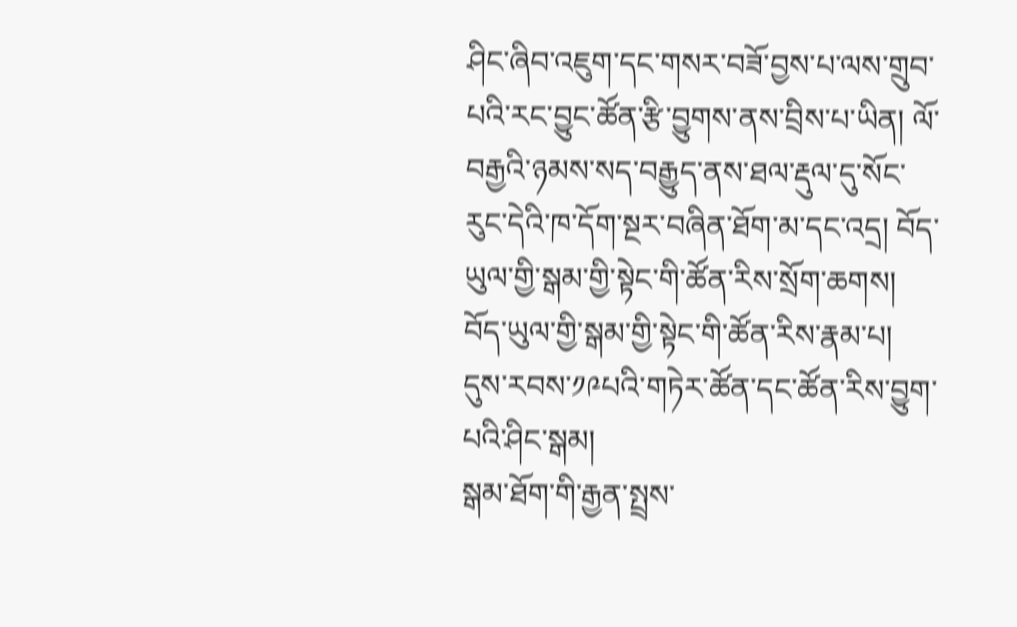ཤིང་ཞིབ་འཇུག་དང་གསར་བཟོ་བྱས་པ་ལས་གྲུབ་པའི་རང་བྱུང་ཚོན་རྩི་བྱུགས་ནས་བྲིས་པ་ཡིན། ལོ་བརྒྱའི་ཉམས་སད་བརྒྱུད་ནས་ཐལ་རྡུལ་དུ་སོང་རུང་དེའི་ཁ་དོག་སྔར་བཞིན་ཐོག་མ་དང་འདྲ། བོད་ཡུལ་གྱི་སྒམ་གྱི་སྟེང་གི་ཚོན་རིས་སྲོག་ཆགས།
བོད་ཡུལ་གྱི་སྒམ་གྱི་སྟེང་གི་ཚོན་རིས་རྣམ་པ།
དུས་རབས་༡༩པའི་གཏེར་ཚོན་དང་ཚོན་རིས་བྱུག་པའི་ཤིང་སྒམ།
སྒམ་ཐོག་གི་རྒྱན་སྤྲས་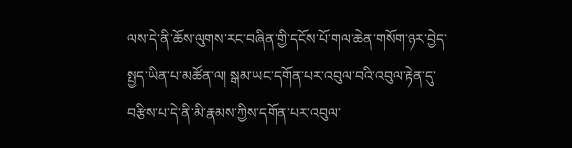ལས་དེ་ནི་ཆོས་ལུགས་རང་བཞིན་གྱི་དངོས་པོ་གལ་ཆེན་གསོག་ཉར་བྱེད་སྤྱད་ཡིན་པ་མཚོན་ལ། སྒམ་ཡང་དགོན་པར་འབུལ་བའི་འབུལ་རྟེན་དུ་བརྩིས་པ་དེ་ནི་མི་རྣམས་ཀྱིས་དགོན་པར་འབུལ་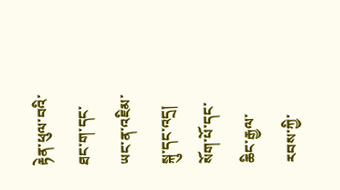རྟེན་ཕུལ་བའི་ཐང་ག་དང་ཡང་ན་འཇིམ་སྐུ་དང་འདྲ། སོག་པོ་དང་ཆིང་རྒྱལ་རབས་ཀྱི་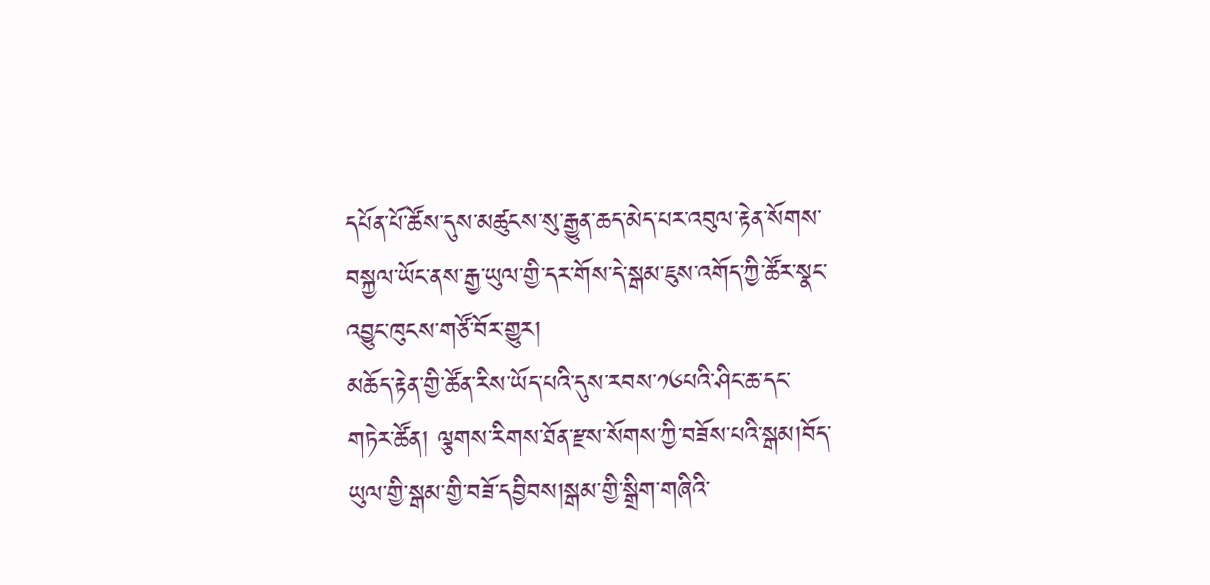དཔོན་པོ་ཚོས་དུས་མཚུངས་སུ་རྒྱུན་ཆད་མེད་པར་འབུལ་རྟེན་སོགས་བསྐྱལ་ཡོང་ནས་རྒྱ་ཡུལ་གྱི་དར་གོས་དེ་སྒམ་ཇུས་འགོད་ཀྱི་ཚོར་སྣང་འབྱུང་ཁུངས་གཙོ་བོར་གྱུར།
མཆོད་རྟེན་གྱི་ཚོན་རིས་ཡོད་པའི་དུས་རབས་༡༦པའི་ཤིང་ཆ་དང་གཏེར་ཚོན། ལྕགས་རིགས་ཐོན་རྫས་སོགས་ཀྱི་བཟོས་པའི་སྒམ།བོད་ཡུལ་གྱི་སྒམ་གྱི་བཟོ་དབྱིབས།སྒམ་གྱི་སྒྲིག་གཞིའི་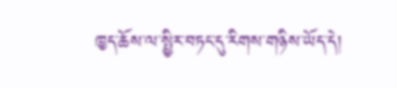ཁྱད་ཆོས་ལ་སྤྱིར་བཏང་དུ་རིགས་གཉིས་ཡོད་དེ།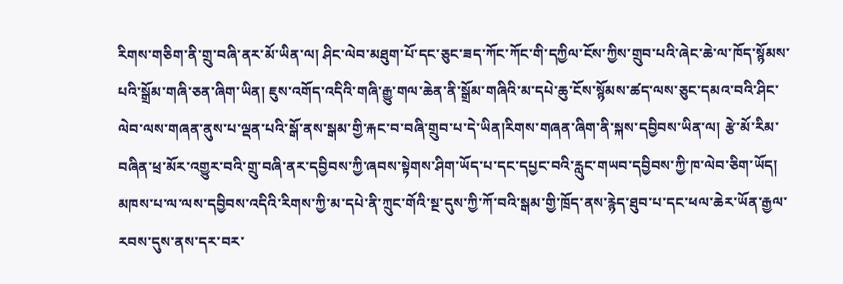རིགས་གཅིག་ནི་གྲུ་བཞི་ནར་མོ་ཡིན་ལ། ཤིང་ལེབ་མཐུག་པོ་དང་ཅུང་ཟད་ཀོང་ཀོང་གི་དཀྱིལ་ངོས་ཀྱིས་གྲུབ་པའི་ཞེང་ཆེ་ལ་ཁོད་སྙོམས་པའི་སྒྲོམ་གཞི་ཅན་ཞིག་ཡིན། ཇུས་འགོད་འདིའི་གཞི་རྒྱུ་གལ་ཆེན་ནི་སྒྲོམ་གཞིའི་མ་དཔེ་ཆུ་ངོས་སྙོམས་ཚད་ལས་ཅུང་དམའ་བའི་ཤིང་ལེབ་ལས་གཞན་ནུས་པ་ལྡན་པའི་སྒོ་ནས་སྒམ་གྱི་རྐང་བ་བཞི་གྲུབ་པ་དེ་ཡིན།རིགས་གཞན་ཞིག་ནི་སྐས་དབྱིབས་ཡིན་ལ། རྩེ་མོ་རིམ་བཞིན་ཕྲ་མོར་འགྱུར་བའི་གྲུ་བཞི་ནར་དབྱིབས་ཀྱི་ཞབས་སྟེགས་ཤིག་ཡོད་པ་དང་དཔྱང་བའི་རླུང་གཡབ་དབྱིབས་ཀྱི་ཁ་ལེབ་ཅིག་ཡོད། མཁས་པ་ལ་ལས་དབྱིབས་འདིའི་རིགས་ཀྱི་མ་དཔེ་ནི་ཀྲུང་གོའི་སྔ་དུས་ཀྱི་ཀོ་བའི་སྒམ་གྱི་ཁྲོད་ནས་རྙེད་ཐུབ་པ་དང་ཕལ་ཆེར་ཡོན་རྒྱལ་རབས་དུས་ནས་དར་བར་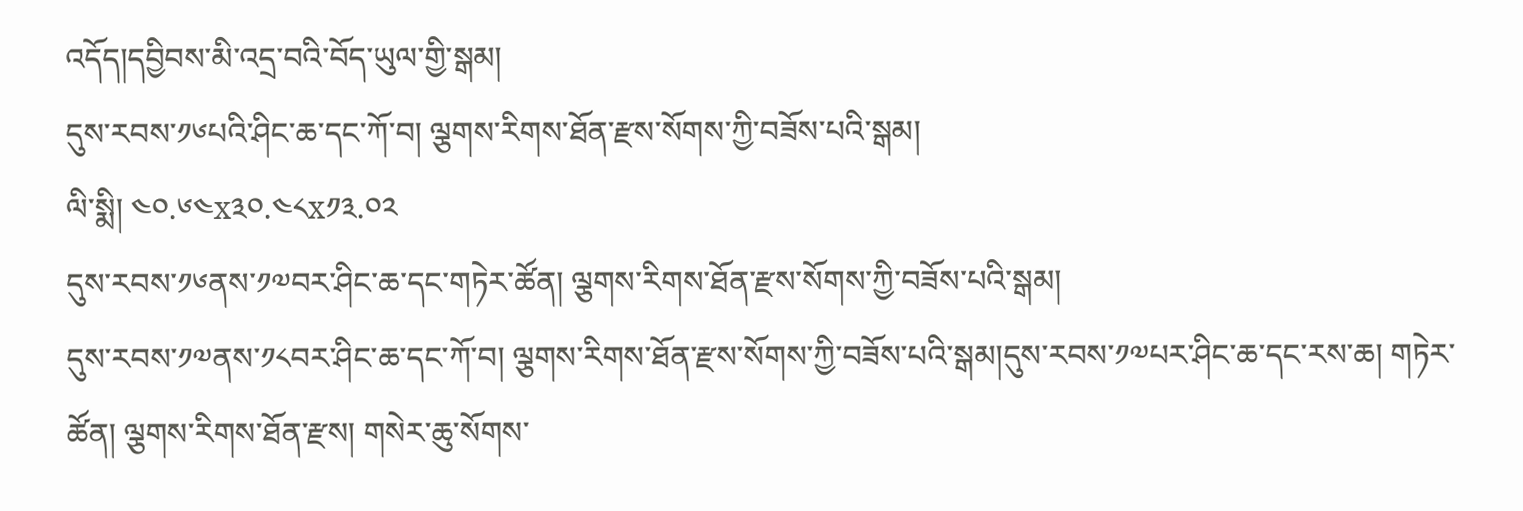འདོད།དབྱིབས་མི་འདྲ་བའི་བོད་ཡུལ་གྱི་སྒམ།
དུས་རབས་༡༦པའི་ཤིང་ཆ་དང་ཀོ་བ། ལྕགས་རིགས་ཐོན་རྫས་སོགས་ཀྱི་བཟོས་པའི་སྒམ།
ལི་སྨི། ༤༠.༦༤x༣༠.༤༨x༡༣.༠༢
དུས་རབས་༡༦ནས་༡༧བར་ཤིང་ཆ་དང་གཏེར་ཚོན། ལྕགས་རིགས་ཐོན་རྫས་སོགས་ཀྱི་བཟོས་པའི་སྒམ།
དུས་རབས་༡༧ནས་༡༨བར་ཤིང་ཆ་དང་ཀོ་བ། ལྕགས་རིགས་ཐོན་རྫས་སོགས་ཀྱི་བཟོས་པའི་སྒམ།དུས་རབས་༡༧པར་ཤིང་ཆ་དང་རས་ཆ། གཏེར་ཚོན། ལྕགས་རིགས་ཐོན་རྫས། གསེར་ཆུ་སོགས་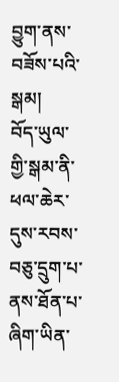བྱུག་ནས་བཟོས་པའི་སྒམ།
བོད་ཡུལ་གྱི་སྒམ་ནི་ཕལ་ཆེར་དུས་རབས་བཅུ་དྲུག་པ་ནས་ཐོན་པ་ཞིག་ཡིན་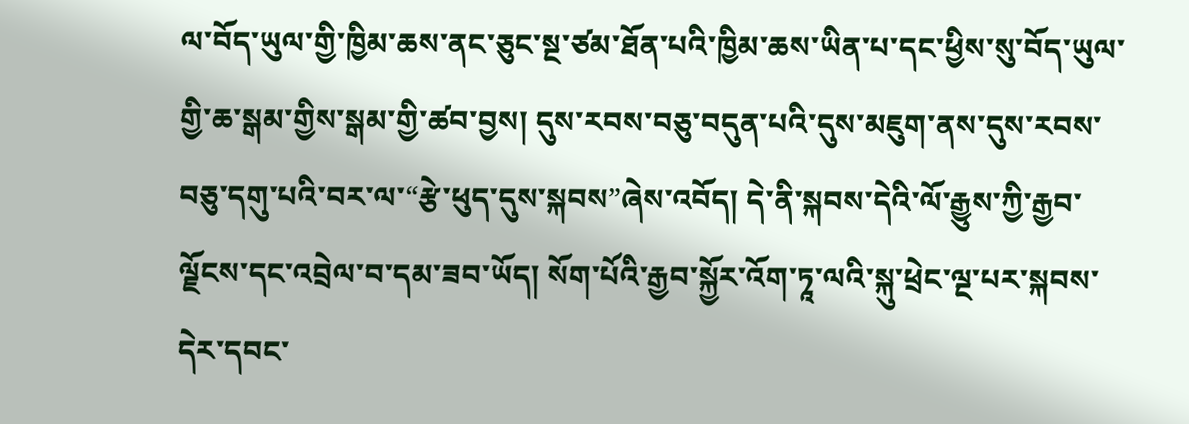ལ་བོད་ཡུལ་གྱི་ཁྱིམ་ཆས་ནང་ཅུང་སྔ་ཙམ་ཐོན་པའི་ཁྱིམ་ཆས་ཡིན་པ་དང་ཕྱིས་སུ་བོད་ཡུལ་གྱི་ཆ་སྒམ་གྱིས་སྒམ་གྱི་ཚབ་བྱས། དུས་རབས་བཅུ་བདུན་པའི་དུས་མཇུག་ནས་དུས་རབས་བཅུ་དགུ་པའི་བར་ལ་“རྩེ་ཕུད་དུས་སྐབས”ཞེས་འབོད། དེ་ནི་སྐབས་དེའི་ལོ་རྒྱུས་ཀྱི་རྒྱབ་ལྗོངས་དང་འབྲེལ་བ་དམ་ཟབ་ཡོད། སོག་པོའི་རྒྱབ་སྐྱོར་འོག་ཏཱ་ལའི་སྐུ་ཕྲེང་ལྔ་པར་སྐབས་དེར་དབང་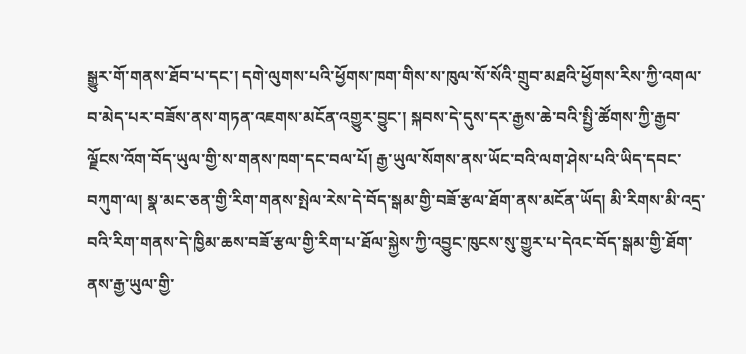སྒྱུར་གོ་གནས་ཐོབ་པ་དང་། དགེ་ལུགས་པའི་ཕྱོགས་ཁག་གིས་ས་ཁུལ་སོ་སོའི་གྲུབ་མཐའི་ཕྱོགས་རིས་ཀྱི་འགལ་བ་མེད་པར་བཟོས་ནས་གཏན་འཇགས་མངོན་འགྱུར་བྱུང་། སྐབས་དེ་དུས་དར་རྒྱས་ཆེ་བའི་སྤྱི་ཚོགས་ཀྱི་རྒྱབ་ལྗོངས་འོག་བོད་ཡུལ་གྱི་ས་གནས་ཁག་དང་བལ་པོ། རྒྱ་ཡུལ་སོགས་ནས་ཡོང་བའི་ལག་ཤེས་པའི་ཡིད་དབང་བཀུག་ལ། སྣ་མང་ཅན་གྱི་རིག་གནས་སྤེལ་རེས་དེ་བོད་སྒམ་གྱི་བཟོ་རྩལ་ཐོག་ནས་མངོན་ཡོད། མི་རིགས་མི་འདྲ་བའི་རིག་གནས་དེ་ཁྱིམ་ཆས་བཟོ་རྩལ་གྱི་རིག་པ་ཐོལ་སྐྱེས་ཀྱི་འབྱུང་ཁུངས་སུ་གྱུར་པ་དེའང་བོད་སྒམ་གྱི་ཐོག་ནས་རྒྱ་ཡུལ་གྱི་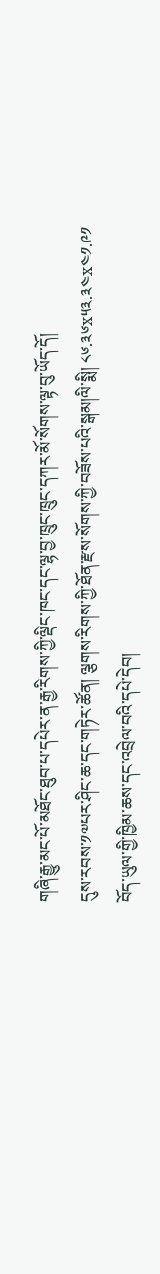གཞི་རྒྱུ་མང་པོ་མཐོང་ཐུབ་པ་དཔེར་ན་རྒྱ་རིགས་ཀྱི་ལྡིང་ཁང་དང་ལྷ་བྱ་ཁྲུང་ཁྲུང་དཀར་མོ་སོགས་ལྟ་བུ་ཡོད་དོ།
དུས་རབས་༡༧པར་ཤིང་ཆ་དང་གཏེར་ཚོན། ལྕགས་རིགས་ཀྱི་ཐོན་རྫས་སོགས་ཀྱི་བཟོས་པའི་སྒམ།ལི་སྨི། ༨༦.༣༦x༥༣.༣༤x༤༡.༩༡
བོད་ཡུལ་གྱི་ཁྱིམ་ཆས་དང་འབྲེལ་བའི་དཔེ་དེབ།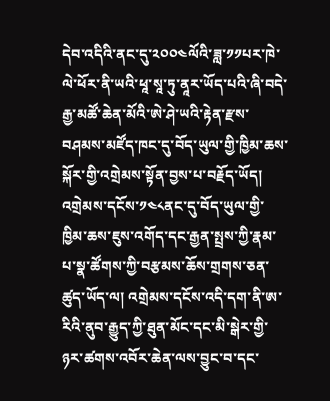དེབ་འདིའི་ནང་དུ་༢༠༠༤ལོའི་ཟླ་༡༡པར་ཁེ་ལེ་ཕོར་ནི་ཡའི་ཕཱ་སཱ་ཏུ་ནཱར་ཡོད་པའི་ཞི་བདེ་རྒྱ་མཚོ་ཆེན་མོའི་ཨེ་ཤེ་ཡའི་རྟེན་རྫས་བཤམས་མཛོད་ཁང་དུ་བོད་ཡུལ་གྱི་ཁྱིམ་ཆས་སྐོར་གྱི་འགྲེམས་སྟོན་བྱས་པ་བརྗོད་ཡོད། འགྲེམས་དངོས་༡༤༨ནང་དུ་བོད་ཡུལ་གྱི་ཁྱིམ་ཆས་ཇུས་འགོད་དང་རྒྱན་སྤྲས་ཀྱི་རྣམ་པ་སྣ་ཚོགས་ཀྱི་བརྩམས་ཆོས་གྲགས་ཅན་ཚུད་ཡོད་ལ། འགྲེམས་དངོས་འདི་དག་ནི་ཨ་རིའི་ནུབ་རྒྱུད་ཀྱི་ཐུན་མོང་དང་མི་སྒེར་གྱི་ཉར་ཚགས་འབོར་ཆེན་ལས་བྱུང་བ་དང་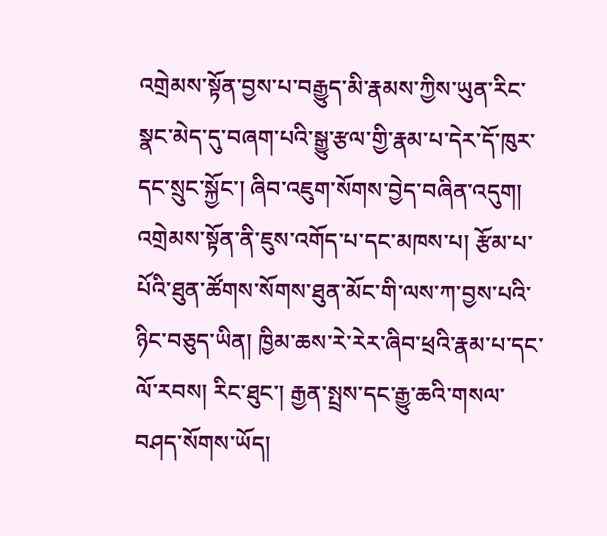འགྲེམས་སྟོན་བྱས་པ་བརྒྱུད་མི་རྣམས་ཀྱིས་ཡུན་རིང་སྣང་མེད་དུ་བཞག་པའི་སྒྱུ་རྩལ་གྱི་རྣམ་པ་དེར་དོ་ཁུར་དང་སྲུང་སྐྱོང་། ཞིབ་འཇུག་སོགས་བྱེད་བཞིན་འདུག། འགྲེམས་སྟོན་ནི་ཇུས་འགོད་པ་དང་མཁས་པ། རྩོམ་པ་པོའི་ཐུན་ཚོགས་སོགས་ཐུན་མོང་གི་ལས་ཀ་བྱས་པའི་ཉིང་བཅུད་ཡིན། ཁྱིམ་ཆས་རེ་རེར་ཞིབ་ཕྲའི་རྣམ་པ་དང་ལོ་རབས། རིང་ཐུང་། རྒྱན་སྤྲས་དང་རྒྱུ་ཆའི་གསལ་བཤད་སོགས་ཡོད།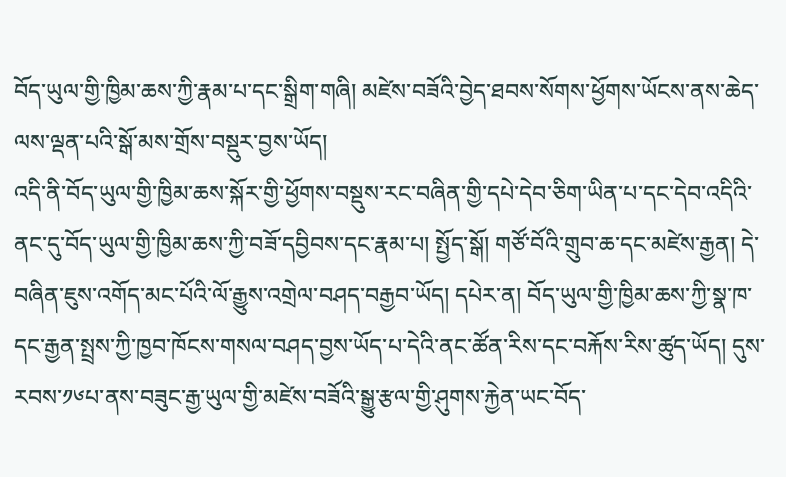བོད་ཡུལ་གྱི་ཁྱིམ་ཆས་ཀྱི་རྣམ་པ་དང་སྒྲིག་གཞི། མཛེས་བཟོའི་བྱེད་ཐབས་སོགས་ཕྱོགས་ཡོངས་ནས་ཆེད་ལས་ལྡན་པའི་སྒོ་མས་གྲོས་བསྡུར་བྱས་ཡོད།
འདི་ནི་བོད་ཡུལ་གྱི་ཁྱིམ་ཆས་སྐོར་གྱི་ཕྱོགས་བསྡུས་རང་བཞིན་གྱི་དཔེ་དེབ་ཅིག་ཡིན་པ་དང་དེབ་འདིའི་ནང་དུ་བོད་ཡུལ་གྱི་ཁྱིམ་ཆས་ཀྱི་བཟོ་དབྱིབས་དང་རྣམ་པ། སྤྱོད་སྒོ། གཙོ་བོའི་གྲུབ་ཆ་དང་མཛེས་རྒྱན། དེ་བཞིན་ཇུས་འགོད་མང་པོའི་ལོ་རྒྱུས་འགྲེལ་བཤད་བརྒྱབ་ཡོད། དཔེར་ན། བོད་ཡུལ་གྱི་ཁྱིམ་ཆས་ཀྱི་སྣ་ཁ་དང་རྒྱན་སྤྲས་ཀྱི་ཁྱབ་ཁོངས་གསལ་བཤད་བྱས་ཡོད་པ་དེའི་ནང་ཚོན་རིས་དང་བརྐོས་རིས་ཚུད་ཡོད། དུས་རབས་༡༦པ་ནས་བཟུང་རྒྱ་ཡུལ་གྱི་མཛེས་བཟོའི་སྒྱུ་རྩལ་གྱི་ཤུགས་རྐྱེན་ཡང་བོད་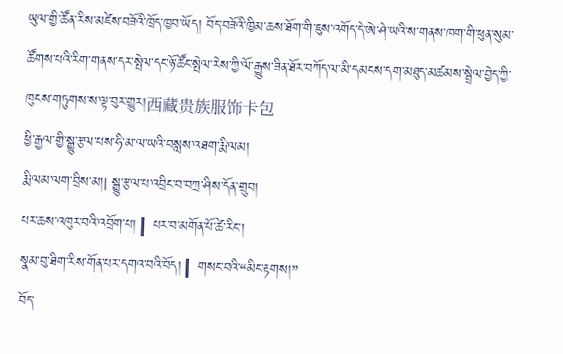ཡུལ་གྱི་ཚོན་རིས་མཛེས་བཟོའི་ཁྲོད་ཁྱབ་ཡོད། བོད་བཟོའི་ཁྱིམ་ཆས་ཐོག་གི་ཇུས་འགོད་དེ་ཨེ་ཤེ་ཡའི་ས་གནས་ཁག་གི་ཕུན་སུམ་ཚོགས་པའི་རིག་གནས་དར་སྤེལ་དང་ཉོ་ཚོང་སྤེལ་རེས་ཀྱི་ལོ་རྒྱུས་ཟིན་ཐོར་བཀོད་ལ་མི་དམངས་དག་མཐུད་མཚམས་སྦྲེལ་བྱེད་ཀྱི་ཁུངས་གཏུགས་ས་ལྟ་བུར་གྱུར།西藏贵族服饰卡包
ཕྱི་རྒྱལ་གྱི་སྒྱུ་རྩལ་པས་ཧི་མ་ལ་ཡའི་བསླས་འཐག་རྨི་ལམ།
རྨི་ལམ་ལག་བྲིས་མ།| སྒྱུ་རྩལ་པ་འབྲིང་བ་བཀྲ་ཤིས་དོན་གྲུབ།
པར་ཆས་འཁུར་བའི་འབྲོག་པ། ▎པར་བ་མགོན་པོ་ཚེ་རིང་།
སྣམ་བུ་ཐིག་རིས་གོན་པར་དགའ་བའི་བོད། ▎གསང་བའི་“མིང་རྟགས།”
བོད་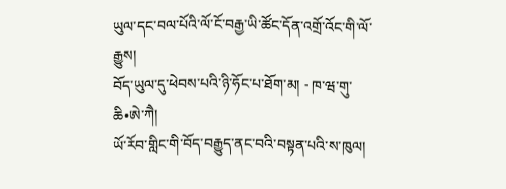ཡུལ་དང་བལ་པོའི་ལོ་ངོ་བརྒྱ་ཡི་ཚོང་དོན་འགྲོ་འོང་གི་ལོ་རྒྱུས།
བོད་ཡུལ་དུ་ཕེབས་པའི་ཉི་ཧོང་པ་ཐོག་མ། - ཁ་ཝ་གུ་ཆི•ཨེ་ཀཻ།
ཡོ་རོབ་གླིང་གི་བོད་བརྒྱུད་ནང་བའི་བསྟན་པའི་ས་ཁུལ།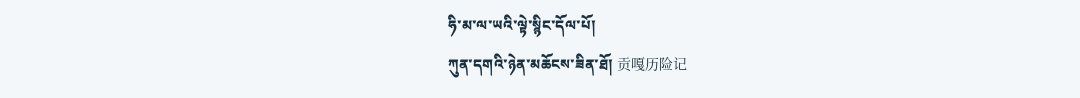ཧི་མ་ལ་ཡའི་ལྟེ་སྙིང་དོལ་པོ།
ཀུན་དགའི་ཉེན་མཆོངས་ཟིན་ཐོ། 贡嘎历险记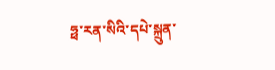ཧྥ་རན་སིའི་དཔེ་སྐྲུན་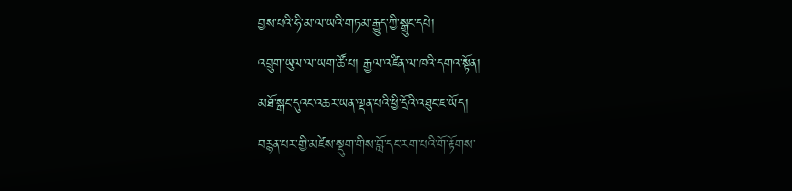བྱས་པའི་ཧི་མ་ལ་ཡའི་གཏམ་རྒྱུད་ཀྱི་སྒྲུང་དཔེ།
འབྲུག་ཡུལ་ལ་ཡག་ཚོ་པ། རྒྱལ་འཛིན་ལ་ཁའི་དགའ་སྟོན།
མཐོ་སྒང་དུའང་འཆར་ཡན་ལྡན་པའི་ཕྱི་དྲོའི་འཐུང་ཇ་ཡོད།
བརྙན་པར་གྱི་མཛེས་སྡུག་གིས་བློ་དང་རག་པའི་གོ་རྟོགས་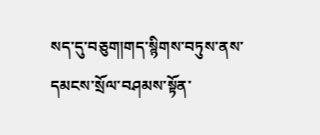སད་དུ་བཅུག།གད་སྙིགས་བཏུས་ནས་དམངས་སྲོལ་བཤམས་སྟོན་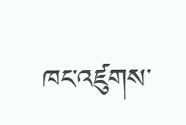ཁང་འཛུགས་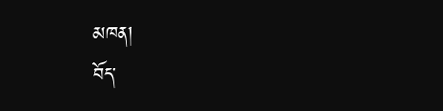མཁན།
བོད་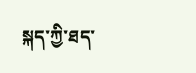སྐད་ཀྱི་ཐད་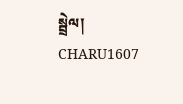སྦྲེལ། CHARU1607